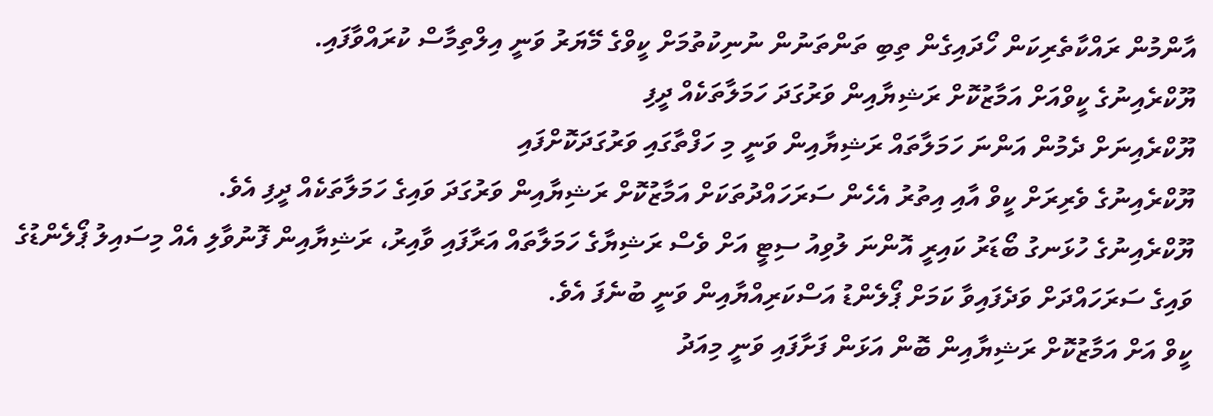އާންމުން ރައްކާތެރިކަން ހޯދައިގެން ތިބި ތަންތަނުން ނުނިކުތުމަށް ކީވްގެ މޭޔަރު ވަނީ އިލްތިމާސް ކުރައްވާފައި.
ޔޫކްރެއިނުގެ ކީވްއަށް އަމާޒުކޮށް ރަޝިޔާއިން ވަރުގަދަ ހަމަލާތަކެއް ދީފި
ޔޫކްރެއިނަށް ދެމުން އަންނަ ހަމަލާތައް ރަޝިޔާއިން ވަނީ މި ހަފްތާގައި ވަރުގަދަކޮށްފައި
ޔޫކްރެއިނުގެ ވެރިރަށް ކީވް އާއި އިތުރު އެހެން ސަރަހައްދުތަކަށް އަމާޒުކޮށް ރަޝިޔާއިން ވަރުގަދަ ވައިގެ ހަމަލާތަކެއް ދީފި އެވެ.
ޔޫކްރެއިނުގެ ހުޅަނގު ބޯޑަރު ކައިރީ އޮންނަ ލުވިއު ސިޓީ އަށް ވެސް ރަޝިޔާގެ ހަމަލާތައް އަރާފައި ވާއިރު، ރަޝިޔާއިން ފޮނުވާލި އެއް މިސައިލު ޕޯލެންޑުގެ ވައިގެ ސަރަހައްދަށް ވަދެފައިވާ ކަމަށް ޕޯލެންޑު އަސްކަރިއްޔާއިން ވަނީ ބުނެފަ އެވެ.
ކީވް އަށް އަމާޒުކޮށް ރަޝިޔާއިން ބޮން އަޅަން ފަށާފައި ވަނީ މިއަދު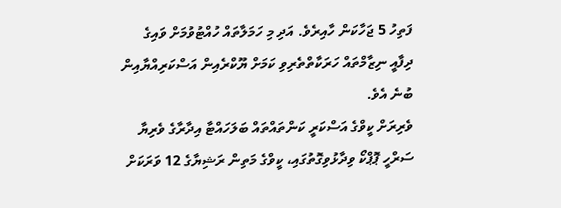ފަތިހު 5 ޖަހާކަން ހާއިރެވެ. އަދި މި ހަމަލާތައް ހުއްޓުވުމަށް ވައިގެ ދިފާއީ ނިޒާމްތައް ހަރަކާތްތެރިވި ކަމަށް ޔޫކްރެއިން އަސްކަރިއްޔާއިން ބުނެ އެވެ.
ވެރިރަށް ކީވްގެ އަސްކަރީ ކަންތައްތައް ބަލަހައްޓާ އިދާރާގެ ވެރިޔާ ސަރްހީ ޕޮޕްކޯ ވިދާޅުވިގޮތުގައި، ކީވްގެ މަތިން ރަޝިޔާގެ 12 ވަރަކަށް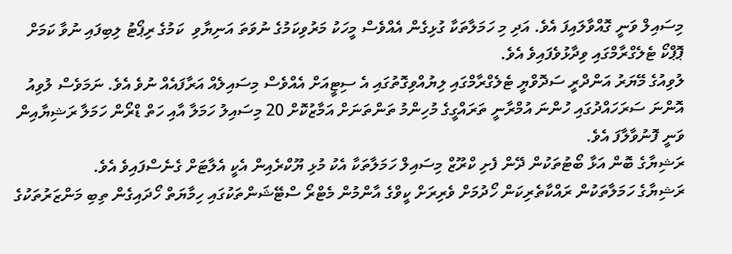މިސައިލް ވަނީ ގޮއްވާލައިފަ އެވެ. އަދި މި ހަމަލާތަކާ ގުޅިގެން އެއްވެސް މީހަކު މަރުވިކަމުގެ ނުވަތަ އަނިޔާވި  ކަމުގެ ރިޕޯޓު ލިބިފައި ނުވާ ކަމަށް ޕޮޕްކޯ ޓެލެގްރާމްގައި ވިދާޅުވެފައިވެ އެވެ.
ލުވިއުގެ މޭޔަރު އަންދްރީ ސަދޮވްޔީ ޓެލެގްރާމްގައި ލިޔުއްވިގޮތުގައި އެ ސިޓީއަށް އެއްވެސް މިސައިލެއް އަރާފައެއް ނުވެ އެވެ. ނަމަވެސް ލުވިއު އޮންނަ ސަރަހައްދުގައި ހުންނަ އުމްރާނީ ތަރައްގީގެ މުހިންމު ތަންތަނަށް އަމާޒުކޮށް 20 މިސައިލު ހަމަލާ އާއި ހަތް ޑްރޯން ހަމަލާ ރަޝިޔާއިން ވަނީ ފޮނުވާލާފަ އެވެ.
ރަޝިޔާގެ ބޮން އަޅާ ބޯޓުތަކުން ދޭން ފެށި ކްރޫޒް މިސައިލް ހަމަލާތަކާ އެކު މުޅި ޔޫކްރެއިން އެކީ އެލާޓަށް ގެނެސްފައިވެ އެވެ.
ރަޝިޔާގެ ހަމަލާތަކުން ރައްކާތެރިކަން ހޯދުމަށް ވެރިރަށް ކީވްގެ އާންމުން މެޓްރޯ ސްޓޭޝަންތަކުގައި ހިމާޔަތް ހޯދައިގެން ތިބި މަންޒަރުތަކުގެ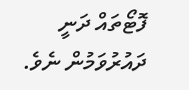ފޮޓޯތައް ދަނީ ދައުރުވަމުން ނެވެ.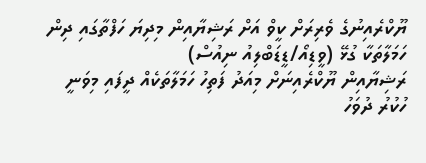ޔޫކްރެއިނުގެ ވެރިރަށް ކީވް އަށް ރަޝިޔާއިން މިދިޔަ ހަފްތާގައި ދިން ހަމަލާތަކާ ގުޅޭ (ވީޑިއޯ/ޑީޑަބްލިއު ނިއުސް)
ރަޝިޔާއިން ޔޫކްރެއިނަށް މިއަދު ފަތިހު ހަމަލާތަކެއް ދީފައި މިވަނީ ހުކުރު ދުވަހު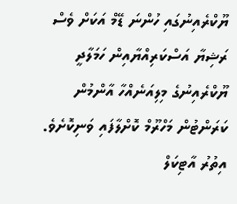ޔޫކްރެއިނުގައި ހުންނަ ޑޭމް އަކަށް ވެސް ރަޝިޔާ އަސްކަރިއްޔާއިން ހަމަލާދީ ޔޫކްރެއިނުގެ މިލިއަނެއްހާ އާންމުން ކަރަންޓުން މަހްރޫމް ކޮށްލާފައި ވަނިކޮށެވެ.
އިތުރު އާޓިކަލް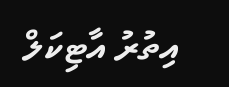އިތުރު އާޓިކަލް